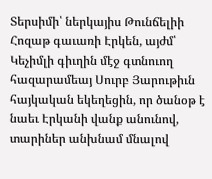Տերսիմի՝ ներկայիս Թունճելիի Հոզաթ գաւառի Էրկեն, այժմ՝ Կեչիմլի գիւղին մէջ գտնուող հազարամեայ Սուրբ Յարութիւն հայկական եկեղեցին, որ ծանօթ է նաեւ Էրկանի վանք անունով, տարիներ անխնամ մնալով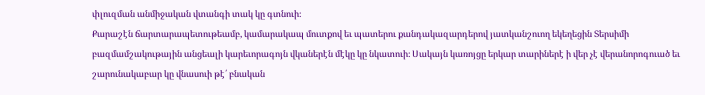փլուզման անմիջական վտանգի տակ կը գտնուի։
Քարաշէն ճարտարապետութեամբ, կամարակապ մուտքով եւ պատերու քանդակազարդերով յատկանշուող եկեղեցին Տերսիմի բազմամշակութային անցեալի կարեւորագոյն վկաներէն մէկը կը նկատուի։ Սակայն կառոյցը երկար տարիներէ ի վեր չէ վերանորոգուած եւ շարունակաբար կը վնասուի թէ՛ բնական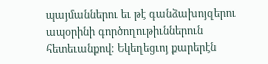պայմաններու եւ թէ գանձախոյզերու ապօրինի գործողութիւններուն հետեւանքով։ Եկեղեցւոյ քարերէն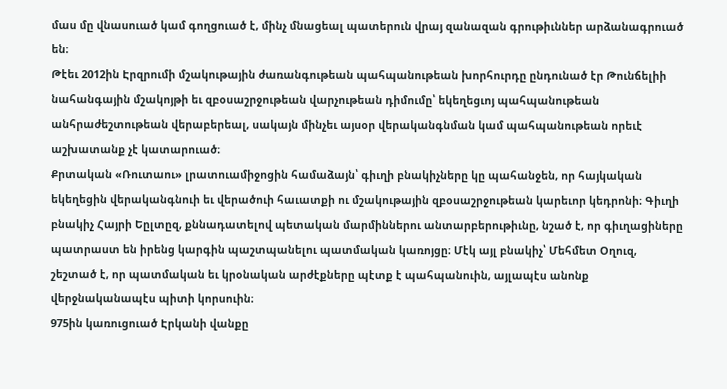մաս մը վնասուած կամ գողցուած է, մինչ մնացեալ պատերուն վրայ զանազան գրութիւններ արձանագրուած են։
Թէեւ 2012ին Էրզրումի մշակութային ժառանգութեան պահպանութեան խորհուրդը ընդունած էր Թունճելիի նահանգային մշակոյթի եւ զբօսաշրջութեան վարչութեան դիմումը՝ եկեղեցւոյ պահպանութեան անհրաժեշտութեան վերաբերեալ, սակայն մինչեւ այսօր վերականգնման կամ պահպանութեան որեւէ աշխատանք չէ կատարուած։
Քրտական «Ռուտաու» լրատուամիջոցին համաձայն՝ գիւղի բնակիչները կը պահանջեն, որ հայկական եկեղեցին վերականգնուի եւ վերածուի հաւատքի ու մշակութային զբօսաշրջութեան կարեւոր կեդրոնի։ Գիւղի բնակիչ Հայրի Եըլտըզ, քննադատելով պետական մարմիններու անտարբերութիւնը, նշած է, որ գիւղացիները պատրաստ են իրենց կարգին պաշտպանելու պատմական կառոյցը։ Մէկ այլ բնակիչ՝ Մեհմետ Օղուզ, շեշտած է, որ պատմական եւ կրօնական արժէքները պէտք է պահպանուին, այլապէս անոնք վերջնականապէս պիտի կորսուին։
975ին կառուցուած Էրկանի վանքը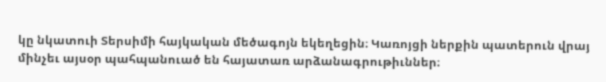կը նկատուի Տերսիմի հայկական մեծագոյն եկեղեցին։ Կառոյցի ներքին պատերուն վրայ մինչեւ այսօր պահպանուած են հայատառ արձանագրութիւններ։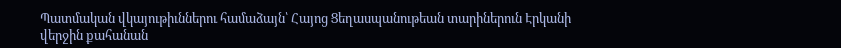Պատմական վկայութիւններու համաձայն՝ Հայոց Ցեղասպանութեան տարիներուն Էրկանի վերջին քահանան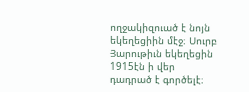ողջակիզուած է նոյն եկեղեցիին մէջ։ Սուրբ Յարութիւն եկեղեցին 1915էն ի վեր դադրած է գործելէ։